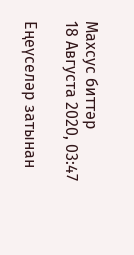Махсус биттәр
18 Августа 2020, 03:47

Еңеүселәр затынан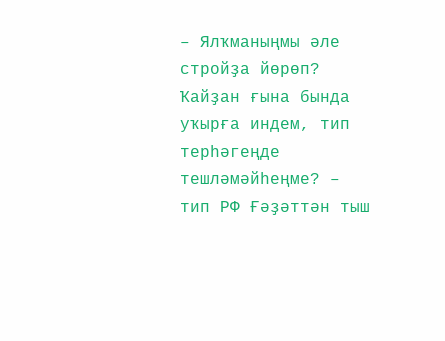– Ялҡманыңмы әле стройҙа йөрөп? Ҡайҙан ғына бында уҡырға индем, тип терһәгеңде тешләмәйһеңме? – тип РФ Ғәҙәттән тыш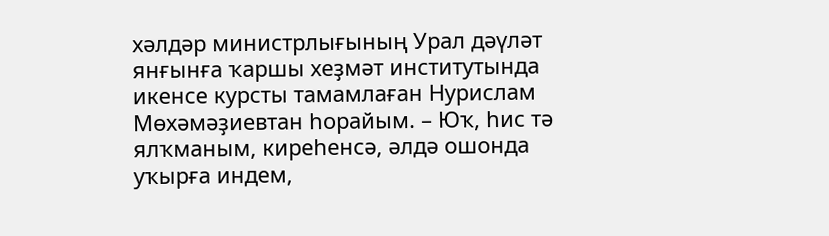хәлдәр министрлығының Урал дәүләт янғынға ҡаршы хеҙмәт институтында икенсе курсты тамамлаған Нурислам Мөхәмәҙиевтан һорайым. – Юҡ, һис тә ялҡманым, киреһенсә, әлдә ошонда уҡырға индем,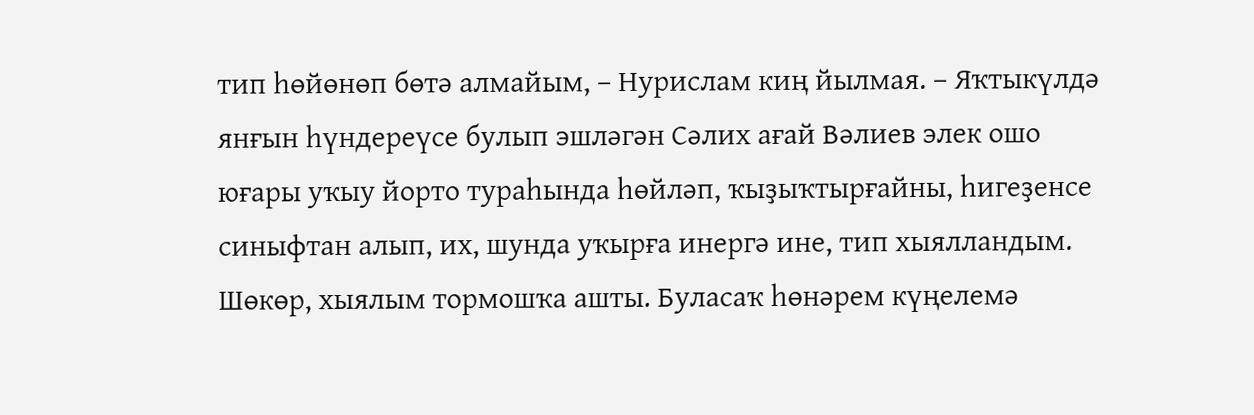тип һөйөнөп бөтә алмайым, – Нурислам киң йылмая. – Яҡтыкүлдә янғын һүндереүсе булып эшләгән Сәлих ағай Вәлиев элек ошо юғары уҡыу йорто тураһында һөйләп, ҡыҙыҡтырғайны, һигеҙенсе синыфтан алып, их, шунда уҡырға инергә ине, тип хыялландым. Шөкөр, хыялым тормошҡа ашты. Буласаҡ һөнәрем күңелемә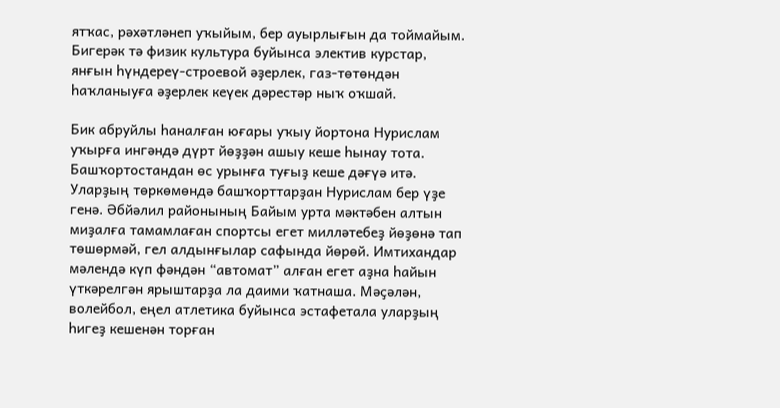ятҡас, рәхәтләнеп уҡыйым, бер ауырлығын да тоймайым. Бигерәк тә физик культура буйынса электив курстар, янғын һүндереү-строевой әҙерлек, газ-төтөндән һаҡланыуға әҙерлек кеүек дәрестәр ныҡ оҡшай.

Бик абруйлы һаналған юғары уҡыу йортона Нурислам уҡырға ингәндә дүрт йөҙҙән ашыу кеше һынау тота. Башҡортостандан өс урынға туғыҙ кеше дәғүә итә. Уларҙың төркөмөндә башҡорттарҙан Нурислам бер үҙе генә. Әбйәлил районының Байым урта мәктәбен алтын миҙалға тамамлаған спортсы егет милләтебеҙ йөҙөнә тап төшөрмәй, гел алдынғылар сафында йөрөй. Имтихандар мәлендә күп фәндән “автомат” алған егет аҙна һайын үткәрелгән ярыштарҙа ла даими ҡатнаша. Мәҫәлән, волейбол, еңел атлетика буйынса эстафетала уларҙың һигеҙ кешенән торған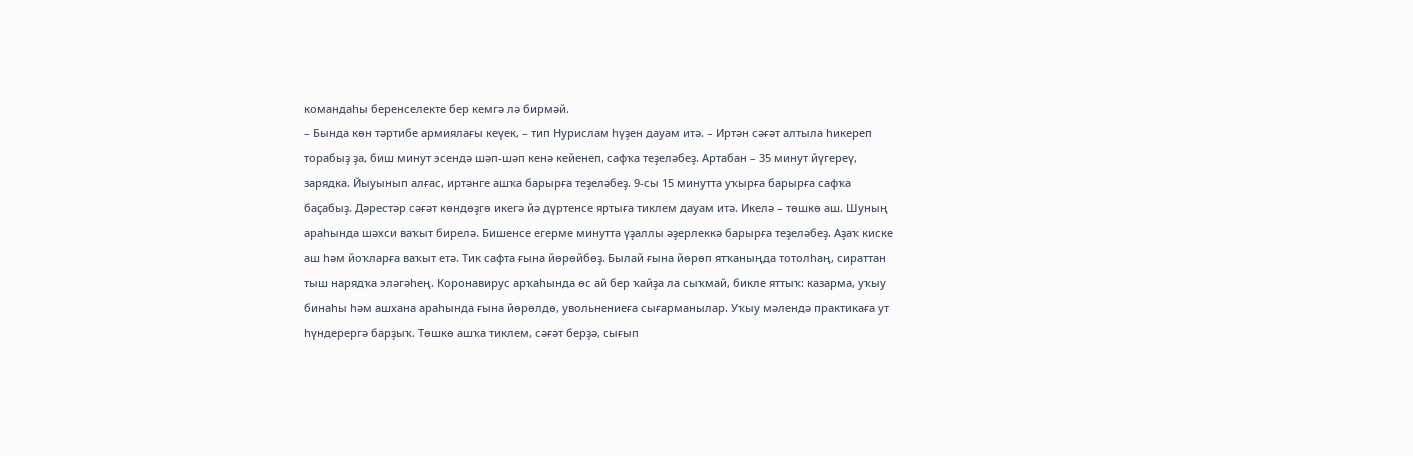командаһы беренселекте бер кемгә лә бирмәй.
– Бында көн тәртибе армиялағы кеүек, – тип Нурислам һүҙен дауам итә. – Иртән сәғәт алтыла һикереп торабыҙ ҙа, биш минут эсендә шәп-шәп кенә кейенеп, сафҡа теҙеләбеҙ. Артабан – 35 минут йүгереү, зарядка. Йыуынып алғас, иртәнге ашҡа барырға теҙеләбеҙ. 9-сы 15 минутта уҡырға барырға сафҡа баҫабыҙ. Дәрестәр сәғәт көндөҙгө икегә йә дүртенсе яртыға тиклем дауам итә. Икелә – төшкө аш. Шуның араһында шәхси ваҡыт бирелә. Бишенсе егерме минутта үҙаллы әҙерлеккә барырға теҙеләбеҙ. Аҙаҡ киске аш һәм йоҡларға ваҡыт етә. Тик сафта ғына йөрөйбөҙ. Былай ғына йөрөп ятҡаныңда тотолһаң, сираттан тыш нарядҡа эләгәһең. Коронавирус арҡаһында өс ай бер ҡайҙа ла сыҡмай, бикле яттыҡ: казарма, уҡыу бинаһы һәм ашхана араһында ғына йөрөлдө, увольнениеға сығарманылар. Уҡыу мәлендә практикаға ут һүндерергә барҙыҡ. Төшкө ашҡа тиклем, сәғәт берҙә, сығып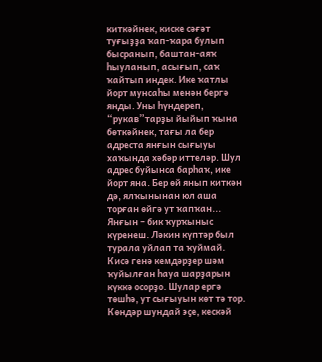киткәйнек, киске сәғәт туғыҙҙа ҡап-ҡара булып бысранып, баштан-аяҡ һыуланып, асығып, саҡ ҡайтып индек. Ике ҡатлы йорт мунсаһы менән бергә янды. Уны һүндереп, “рукав”тарҙы йыйып ҡына бөткәйнек, тағы ла бер адреста янғын сығыуы хаҡында хәбәр иттеләр. Шул адрес буйынса барһаҡ, ике йорт яна. Бер өй янып киткән дә, ялҡынынан юл аша торған өйгә ут ҡапҡан... Янғын – бик ҡурҡыныс күренеш. Ләкин күптәр был турала уйлап та ҡуймай. Кисә генә кемдәрҙер шәм ҡуйылған һауа шарҙарын күккә осорҙо. Шулар ергә төшһә, ут сығыуын көт тә тор. Көндәр шундай эҫе, кескәй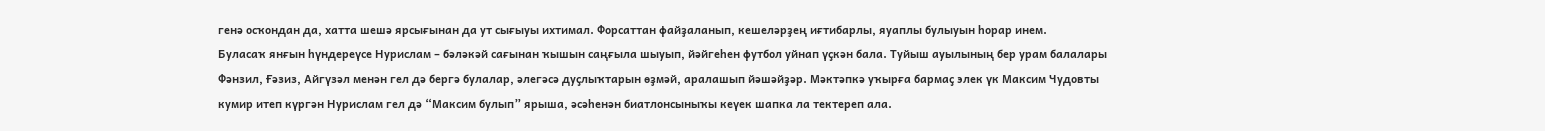генә осҡондан да, хатта шешә ярсығынан да ут сығыуы ихтимал. Форсаттан файҙаланып, кешеләрҙең иғтибарлы, яуаплы булыуын һорар инем.
Буласаҡ янғын һүндереүсе Нурислам – бәләкәй сағынан ҡышын саңғыла шыуып, йәйгеһен футбол уйнап үҫкән бала. Туйыш ауылының бер урам балалары Фәнзил, Ғәзиз, Айгүзәл менән гел дә бергә булалар, әлегәсә дуҫлыҡтарын өҙмәй, аралашып йәшәйҙәр. Мәктәпкә уҡырға бармаҫ элек үк Максим Чудовты кумир итеп күргән Нурислам гел дә “Максим булып” ярыша, әсәһенән биатлонсыныҡы кеүек шапка ла тектереп ала.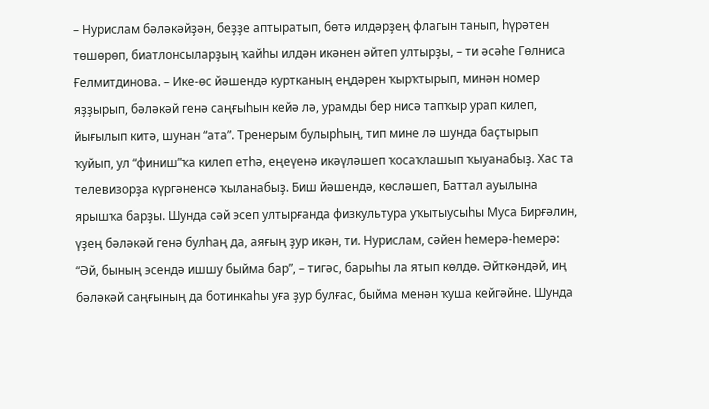– Нурислам бәләкәйҙән, беҙҙе аптыратып, бөтә илдәрҙең флагын танып, һүрәтен төшөрөп, биатлонсыларҙың ҡайһы илдән икәнен әйтеп ултырҙы, – ти әсәһе Гөлниса Ғелмитдинова. – Ике-өс йәшендә куртканың еңдәрен ҡырҡтырып, минән номер яҙҙырып, бәләкәй генә саңғыһын кейә лә, урамды бер нисә тапҡыр урап килеп, йығылып китә, шунан “ата”. Тренерым булырһың, тип мине лә шунда баҫтырып ҡуйып, ул “финиш”ҡа килеп етһә, еңеүенә икәүләшеп ҡосаҡлашып ҡыуанабыҙ. Хас та телевизорҙа күргәненсә ҡыланабыҙ. Биш йәшендә, көсләшеп, Баттал ауылына ярышҡа барҙы. Шунда сәй эсеп ултырғанда физкультура уҡытыусыһы Муса Бирғәлин, үҙең бәләкәй генә булһаң да, аяғың ҙур икән, ти. Нурислам, сәйен һемерә-һемерә: “Әй, бының эсендә ишшу быйма бар”, – тигәс, барыһы ла ятып көлдө. Әйткәндәй, иң бәләкәй саңғының да ботинкаһы уға ҙур булғас, быйма менән ҡуша кейгәйне. Шунда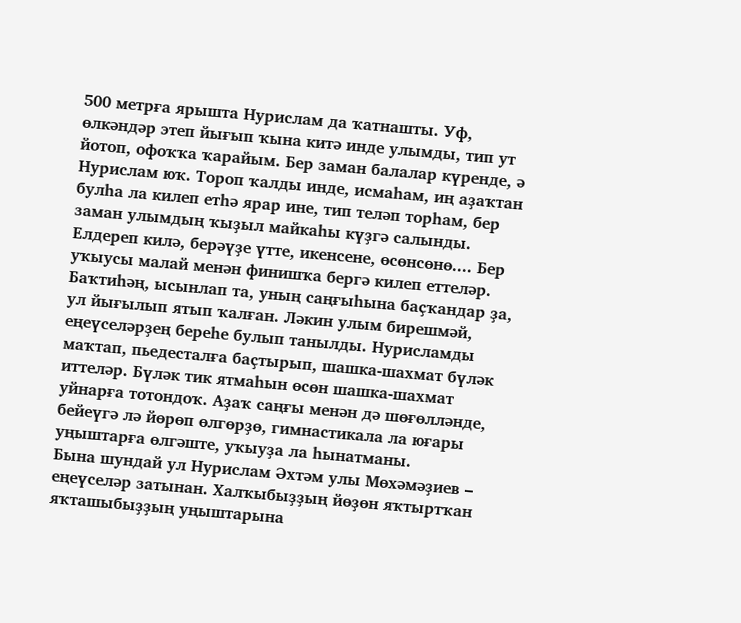500 метрға ярышта Нурислам да ҡатнашты. Уф, өлкәндәр этеп йығып ҡына китә инде улымды, тип ут йотоп, офоҡҡа ҡарайым. Бер заман балалар күренде, ә Нурислам юҡ. Тороп ҡалды инде, исмаһам, иң аҙаҡтан булһа ла килеп етһә ярар ине, тип теләп торһам, бер заман улымдың ҡыҙыл майкаһы күҙгә салынды. Елдереп килә, берәүҙе үтте, икенсене, өсөнсөнө.... Бер уҡыусы малай менән финишҡа бергә килеп еттеләр. Баҡтиһәң, ысынлап та, уның саңғыһына баҫҡандар ҙа, ул йығылып ятып ҡалған. Ләкин улым бирешмәй, еңеүселәрҙең береһе булып танылды. Нурисламды маҡтап, пьедесталға баҫтырып, шашка-шахмат бүләк иттеләр. Бүләк тик ятмаһын өсөн шашка-шахмат уйнарға тотондоҡ. Аҙаҡ саңғы менән дә шөғөлләнде, бейеүгә лә йөрөп өлгөрҙө, гимнастикала ла юғары уңыштарға өлгәште, уҡыуҙа ла һынатманы.
Бына шундай ул Нурислам Әхтәм улы Мөхәмәҙиев – еңеүселәр затынан. Халҡыбыҙҙың йөҙөн яҡтыртҡан яҡташыбыҙҙың уңыштарына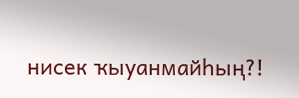нисек ҡыуанмайһың?!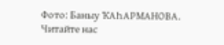Фото: Баныу ҠАҺАРМАНОВА.
Читайте нас